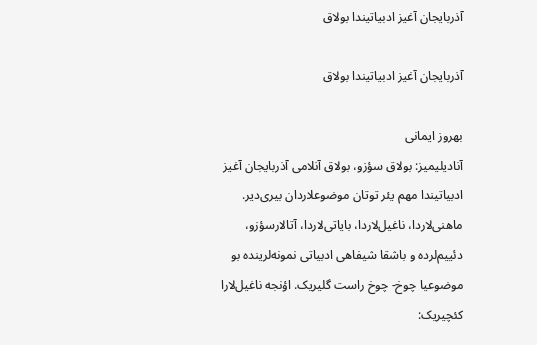آذربایجان آغیز ادبیاتیندا بولاق

آذربایجان آغیز ادبیاتیندا بولاق

بهروز ایمانی
آنادیلیمیز: بولاق سؤزو، بولاق آنلامی آذربایجان آغیز ادبیاتیندا مهم یئر توتان موضو‌علاردان بیری‌دیر. ماهنی‌لاردا، ناغیل‌لاردا، بایاتی‌لاردا، آتالارسؤزو، دئییم‌لرده و باشقا شیفاهی ادبیاتی نمونه‌لرینده بو موضوعیا چوخ- چوخ راست گلیریک. اؤنجه ناغیل‌لارا کئچیریک: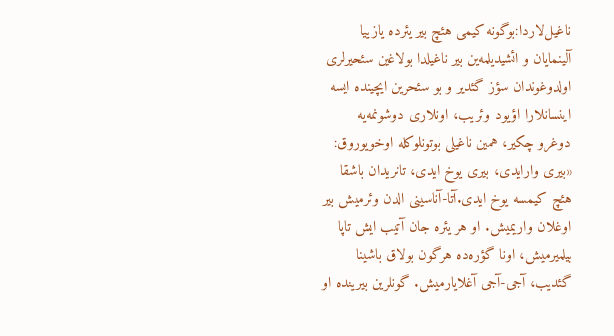ناغیل‌لاردا:بوگونه کیمی هئچ بیر یئرده یازییا آلینمایان و ائشیدیلمه‌ین بیر ناغیلدا بولاغین سئحیرلری اولدوغوندان سؤز گئدیر و بو سئحرین ایچینده ایسه اینسانلارا اؤیود وئریب، اونلاری دوشونمه‌یه دوغرو چکیر، همین ناغیلی بوتونلوکله اوخویوروق:
«بیری وارایدی، بیری یوخ ایدی، تانریدان باشقا هئچ کیمسه یوخ ایدی.آتا-آناسینی الدن وئرمیش بیر اوغلان واریمیش. او هر یئره جان آتیب ایش تاپا بیلمیرمیش، اونا گؤره‌ده هرگون بولاق باشینا گئدیب، آجی-آجی آغلایارمیش. گونلرین بیرینده او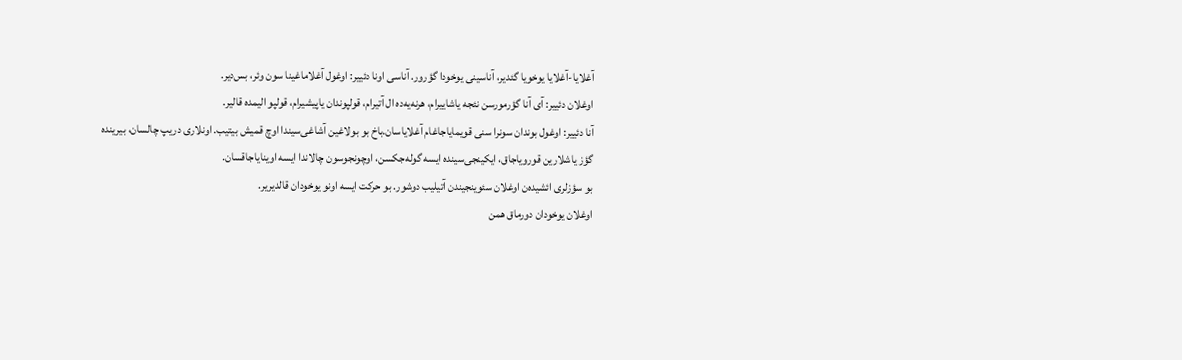آغلایا-آغلایا یوخویا گئدیر، آناسینی یوخودا گؤرور. آناسی اونا دئییر: اوغول آغلاماغینا سون وئر، بس‌دیر.
اوغلان دئییر: آی آنا گؤرمورسن نئجه یاشاییرام، هرنه‌یه‌ده ال آتیرام، قولپوندان یاپیشیرام، قولپو الیمده قالیر.
آنا دئییر: اوغول بوندان سونرا سنی قویمایاجاغام آغلایاسان.باخ بو بولاغین آشاغی‌سیندا اوچ قمیش بیتیب. اونلاری دریپ چالسان، بیرینده گؤز یاشلارین قورویاجاق، ایکینجی‌سینده ایسه گوله‌جکسن، اوچونجوسون چالاندا ایسه اوینایاجاقسان.
بو سؤزلری ائشیده‌ن اوغلان سئوینجیندن آتیلیب دوشور. بو حرکت ایسه اونو یوخودان قالدیریر.
اوغلان یوخودان دورماق همن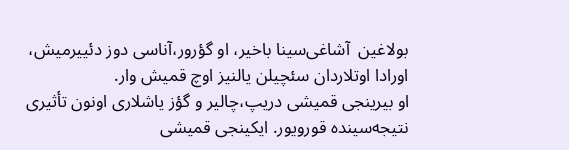بولاغین  آشاغی‌سینا باخیر، او گؤرور،آناسی دوز دئییرمیش، اورادا اوتلاردان سئچیلن یالنیز اوچ قمیش وار.
او بیرینجی قمیشی دریپ،چالیر و گؤز یاشلاری اونون تأثیری نتیجه‌سینده قورویور. ایکینجی قمیشی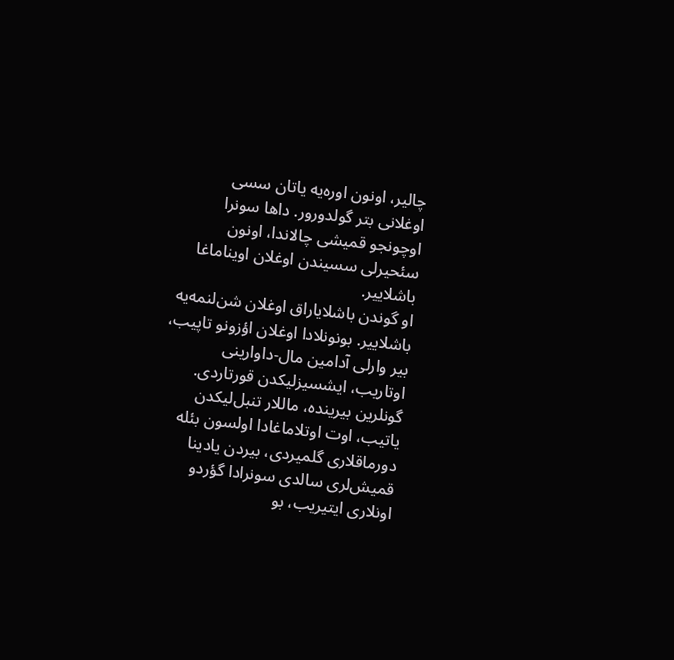چالیر، اونون اوره‌یه یاتان سسی اوغلانی بتر گولدورور. داها سونرا اوچونجو قمیشی چالاندا، اونون سئحیرلی سسیندن اوغلان اویناماغا باشلاییر.
او گوندن باشلایاراق اوغلان شن‌لنمه‌یه باشلاییر. بونونلادا اوغلان اؤزونو تاپیب، بیر وارلی آدامین مال-داوارینی اوتاریب، ایشسیزلیکدن قورتاردی.
گونلرین بیرینده، ماللار تنبل‌لیکدن یاتیب، اوت اوتلاماغادا اولسون بئله دورماقلاری گلمیردی، بیردن یادینا قمیش‌لری سالدی سونرادا گؤردو اونلاری ایتیریب، بو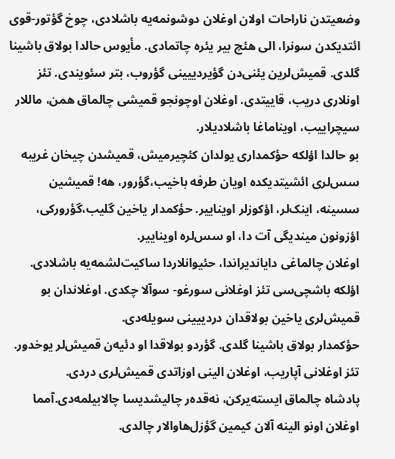وضعیتدن ناراحات اولان اوغلان دوشونمه‌یه باشلادی، چوخ گؤتور-قوی ائتدیکدن سونرا، الی هئچ بیر یئره چاتمادی. مأیوس حالدا بولاق باشینا گلدی. قمیش‌لرین یئنی‌دن گؤیردییینی گؤروب، بتر سئویندی. تئز اونلاری دریب، قاییتدی. اوغلان اوچونجو قمیشی چالماق همن، ماللار سیچراییب، اویناماغا باشلادیلار.
بو حالدا اؤلکه حؤکمداری یولدان کئچیرمیش، قمیشدن چیخان غریبه سس‌لری ائشیتدیکده اویان طرفه باخیب،گؤرور، هه! قمیشین سسینه، اینک‌لر، اؤکوزلر اویناییر. حؤکمدار یاخین گلیب،گؤرورکی، اؤزونون میندیگی آت دا، او سس‌لره اویناییر.
اوغلان چالماغی‌ دایاندیراندا، حئیوانلاردا ساکیت‌لشمه‌یه باشلادی.
اؤلکه باشچی‌سی تئز اوغلانی سورغو- سوآلا چکدی. اوغلاندان بو قمیش‌لری یاخین بولاقدان دردییینی سویله‌دی.
حؤکمدار بولاق باشینا گلدی. گؤردو بولاقدا او دئیه‌ن قمیش‌لر یوخدور. تئز اوغلانی آپاریب، اوغلان الینی اوزاتدی قمیش‌لری دردی.
پادشاه چالماق ایسته‌یرکن، نه‌قده‌ر چالیشدیسا چالابیلمه‌دی.آمما اوغلان اونو الینه آلان کیمین گؤزل‌هاوالار چالدی.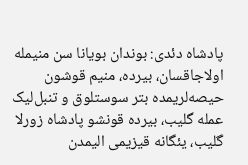پادشاه دئدی: بوندان بویانا سن منیمله اولاجاقسان، بیرده، منیم قوشون حیصه‌لریمده بتر سوستلوق و تنبل‌لیک عمله گلیب، بیرده قونشو پادشاه زورلا گلیب، یئگانه قیزیمی الیمدن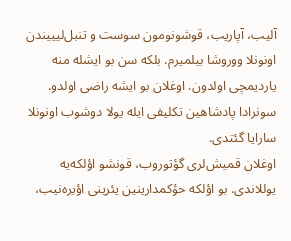آلیب، آپاریب، قوشونومون سوست و تنبل‌لیییندن اونونلا ووروشا بیلمیر‌م. بلکه سن بو ایشله منه یاردیمچی اولدون. اوغلان بو ایشه راضی اولدو. سونرادا پادشاهین تکلیفی ایله یولا دوشوب اونونلا سارایا گئتدی.
اوغلان قمیش‌لری گؤتوروب، قونشو اؤلکه‌یه یوللاندی. بو اؤلکه حؤکمدارینین یئرینی اؤیره‌نیب،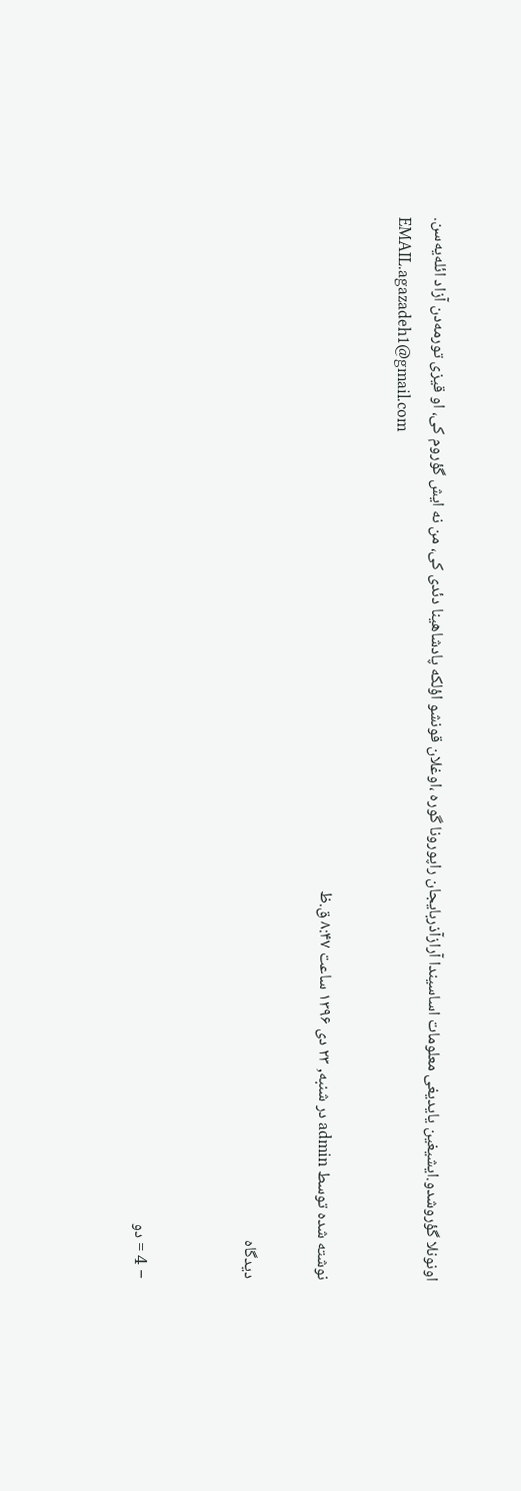اونونلا گؤروشدو.ایشیغین یایدیغی معلومات اساسیندا آرازآذربایجان راپورونا گوره ،اوغلان قونشو اؤلکه پادشاهینا دئدی کی، من نه ایش گؤروم کی، او قیزی تورمه‌دن آزاد ائله‌یه‌سن.
EMAIL.agazadeh1@gmail.com

نوشته شده توسط admin در شنبه, ۲۳ دی ۱۳۹۶ ساعت ۸:۴۷ ق.ظ

دیدگاه


− 4 = دو